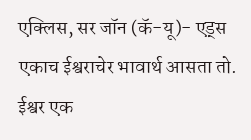एक्लिस, सर जॉन (कॅ-यू)- एड्स
एकाच ईश्वराचेर भावार्थ आसता तो. ईश्वर एक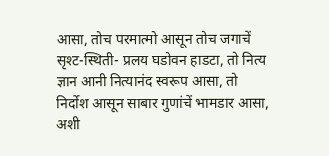आसा, तोच परमात्मो आसून तोच जगाचें सृश्ट-स्थिती- प्रलय घडोवन हाडटा, तो नित्य ज्ञान आनी नित्यानंद स्वरूप आसा, तो निर्दोश आसून साबार गुणांचें भामडार आसा, अशी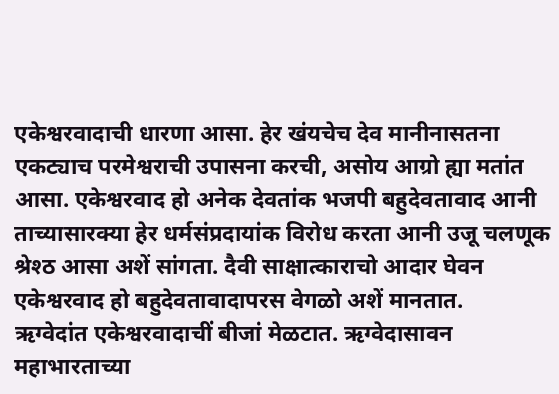एकेश्वरवादाची धारणा आसा. हेर खंयचेच देव मानीनासतना एकट्याच परमेश्वराची उपासना करची, असोय आग्रो ह्या मतांत आसा. एकेश्वरवाद हो अनेक देवतांक भजपी बहुदेवतावाद आनी ताच्यासारक्या हेर धर्मसंप्रदायांक विरोध करता आनी उजू चलणूक श्रेश्ठ आसा अशें सांगता. दैवी साक्षात्काराचो आदार घेवन एकेश्वरवाद हो बहुदेवतावादापरस वेगळो अशें मानतात.
ऋग्वेदांत एकेश्वरवादाचीं बीजां मेळटात. ऋग्वेदासावन महाभारताच्या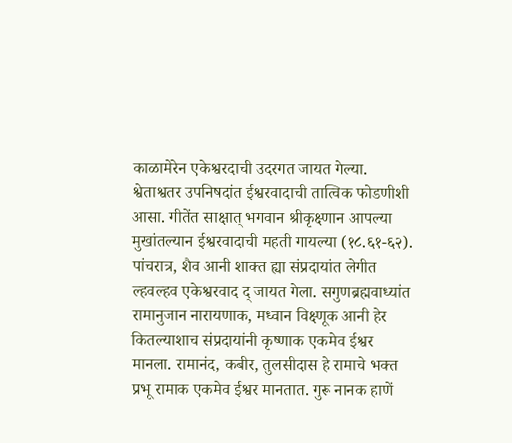काळामेरेन एकेश्वरदाची उदरगत जायत गेल्या. श्वेताश्वतर उपनिषदांत ईश्वरवादाची तात्विक फोडणीशी आसा. गीतेंत साक्षात् भगवान श्रीकृक्ष्णान आपल्या मुखांतल्यान ईश्वरवादाची महती गायल्या (१८.६१-६२). पांचरात्र, शैव आनी शाक्त ह्या संप्रदायांत लेगीत ल्हवल्हव एकेश्वरवाद द् जायत गेला. सगुणब्रह्मवाध्यांत रामानुजान नारायणाक, मध्वान विक्ष्णूक आनी हेर कितल्याशाच संप्रदायांनी कृष्णाक एकमेव ईश्वर मानला. रामानंद, कबीर, तुलसीदास हे रामाचे भक्त प्रभू रामाक एकमेव ईश्वर मानतात. गुरू नानक हाणें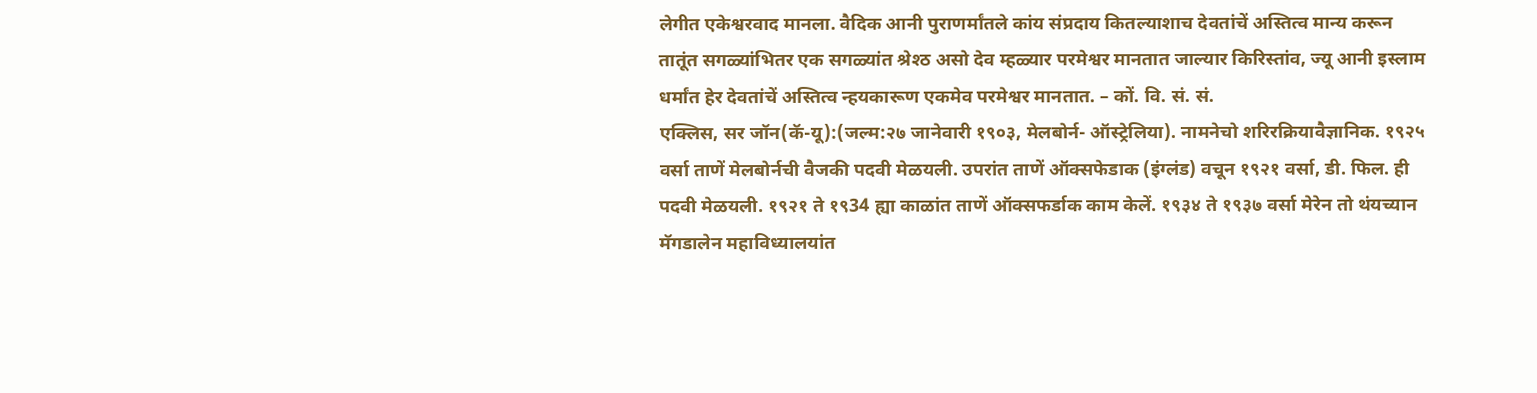लेगीत एकेश्वरवाद मानला. वैदिक आनी पुराणर्मांतले कांय संप्रदाय कितल्याशाच देवतांचें अस्तित्व मान्य करून तातूंत सगळ्यांभितर एक सगळ्यांत श्रेश्ठ असो देव म्हळ्यार परमेश्वर मानतात जाल्यार किरिस्तांव, ज्यू आनी इस्लाम धर्मांत हेर देवतांचें अस्तित्व न्हयकारूण एकमेव परमेश्वर मानतात. – कों. वि. सं. सं.
एक्लिस, सर जॉन(कॅ-यू):(जल्म:२७ जानेवारी १९०३, मेलबोर्न- ऑस्ट्रेलिया). नामनेचो शरिरक्रियावैज्ञानिक. १९२५ वर्सा ताणें मेलबोर्नची वैजकी पदवी मेळयली. उपरांत ताणें ऑक्सफेडाक (इंग्लंड) वचून १९२१ वर्सा, डी. फिल. ही पदवी मेळयली. १९२१ ते १९34 ह्या काळांत ताणें ऑक्सफर्डाक काम केलें. १९३४ ते १९३७ वर्सा मेरेन तो थंयच्यान मॅगडालेन महाविध्यालयांत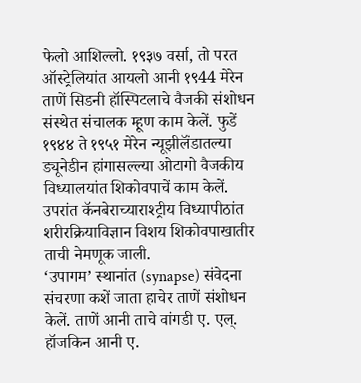फेलो आशिल्लो. १९३७ वर्सा, तो परत ऑस्ट्रेलियांत आयलो आनी १९44 मेरेन ताणें सिडनी हॉस्पिटलाचे वैजकी संशोधन संस्थेत संचालक म्हूण काम केलें. फुडें १९४४ ते १९५१ मेरेन न्यूझीलॅंडातल्या ड्यूनेडीन हांगासल्ल्या ओटागो वैजकीय विध्यालयांत शिकोवपाचें काम केलें. उपरांत कॅनबेराच्याराश्ट्रीय विध्यापीठांत शरीरक्रियाविज्ञान विशय शिकोवपाखातीर ताची नेमणूक जाली.
‘उपागम’ स्थानांत (synapse) संवेदना संचरणा कशें जाता हाचेर ताणें संशोधन केलें. ताणें आनी ताचे वांगडी ए. एल्. हॉजकिन आनी ए.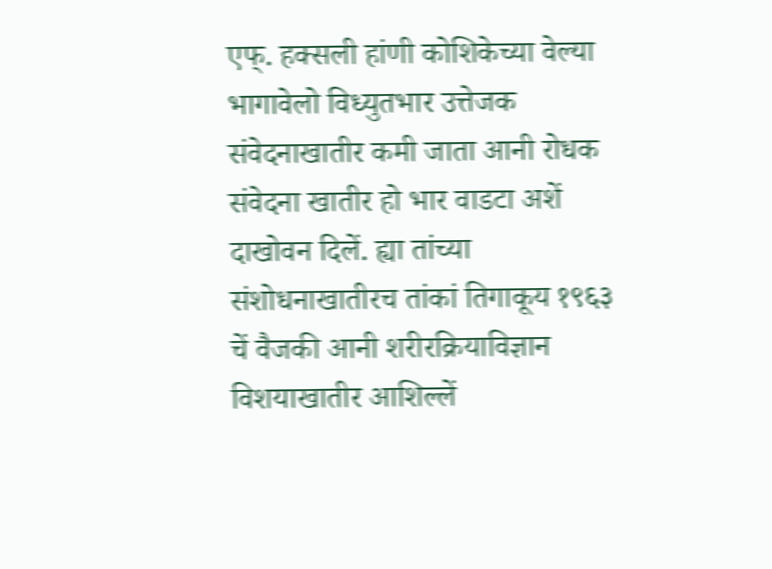एफ्. हक्सली हांणी कोशिकेच्या वेल्या भागावेलो विध्युतभार उत्तेजक संवेदनाखातीर कमी जाता आनी रोधक संवेदना खातीर हो भार वाडटा अशें दाखोवन दिलें. ह्या तांच्या संशोधनाखातीरच तांकां तिगाकूय १९६३ चें वैजकी आनी शरीरक्रियाविज्ञान विशयाखातीर आशिल्लें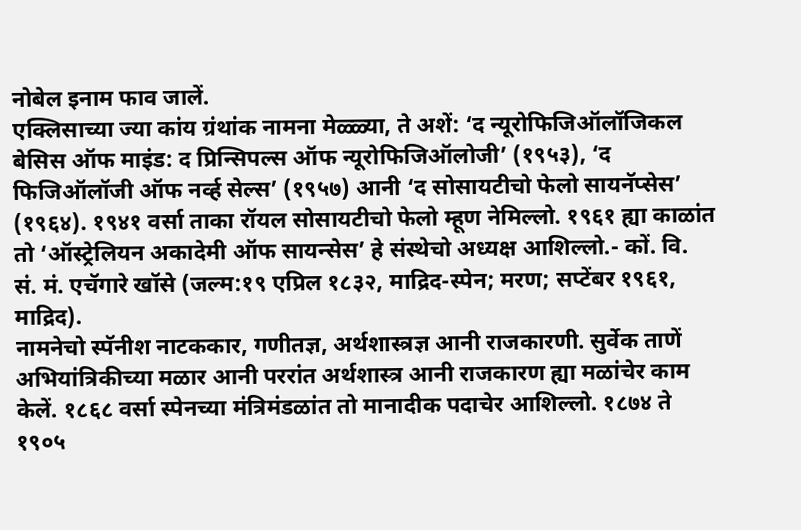नोबेल इनाम फाव जालें.
एक्लिसाच्या ज्या कांय ग्रंथांक नामना मेळ्ळ्या, ते अशें: ‘द न्यूरोफिजिऑलॉजिकल बेसिस ऑफ माइंड: द प्रिन्सिपल्स ऑफ न्यूरोफिजिऑलोजी’ (१९५३), ‘द फिजिऑलॉजी ऑफ नर्व्ह सेल्स’ (१९५७) आनी ‘द सोसायटीचो फेलो सायनॅप्सेस’ (१९६४). १९४१ वर्सा ताका रॉयल सोसायटीचो फेलो म्हूण नेमिल्लो. १९६१ ह्या काळांत तो ‘ऑस्ट्रेलियन अकादेमी ऑफ सायन्सेस’ हे संस्थेचो अध्यक्ष आशिल्लो.- कों. वि. सं. मं. एचॅगारे खॉसे (जल्म:१९ एप्रिल १८३२, माद्रिद-स्पेन; मरण; सप्टेंबर १९६१, माद्रिद).
नामनेचो स्पॅनीश नाटककार, गणीतज्ञ, अर्थशास्त्रज्ञ आनी राजकारणी. सुर्वेक ताणें अभियांत्रिकीच्या मळार आनी पररांत अर्थशास्त्र आनी राजकारण ह्या मळांचेर काम केलें. १८६८ वर्सा स्पेनच्या मंत्रिमंडळांत तो मानादीक पदाचेर आशिल्लो. १८७४ ते १९०५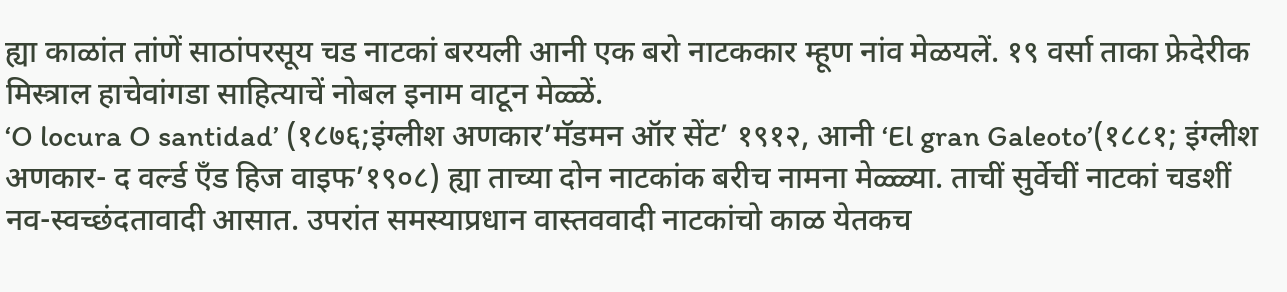ह्या काळांत तांणें साठांपरसूय चड नाटकां बरयली आनी एक बरो नाटककार म्हूण नांव मेळयलें. १९ वर्सा ताका फ्रेदेरीक मिस्त्राल हाचेवांगडा साहित्याचें नोबल इनाम वाटून मेळ्ळें.
‘O locura O santidad’ (१८७६;इंग्लीश अणकार’मॅडमन ऑर सेंट’ १९१२, आनी ‘El gran Galeoto’(१८८१; इंग्लीश अणकार- द वर्ल्ड ऍंड हिज वाइफ’१९०८) ह्या ताच्या दोन नाटकांक बरीच नामना मेळ्ळ्या. ताचीं सुर्वेचीं नाटकां चडशीं नव-स्वच्छंदतावादी आसात. उपरांत समस्याप्रधान वास्तववादी नाटकांचो काळ येतकच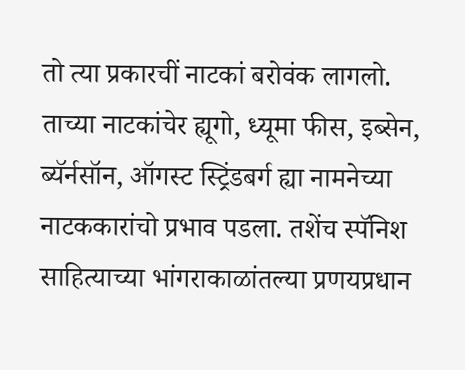तो त्या प्रकारचीं नाटकां बरोवंक लागलो.
ताच्या नाटकांचेर ह्यूगो, ध्यूमा फीस, इब्सेन, ब्यॅर्नसॉन, ऑगस्ट स्ट्रिंडबर्ग ह्या नामनेच्या नाटककारांचो प्रभाव पडला. तशेंच स्पॅनिश साहित्याच्या भांगराकाळांतल्या प्रणयप्रधान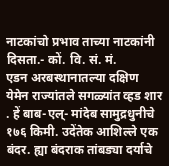नाटकांचो प्रभाव ताच्या नाटकांनी दिसता.- कों. वि. सं. मं.
एडन अरबस्थानातल्या दक्षिण येमेन राज्यांतले सगळ्यांत व्हड शार . हें बाब-एल्- मांदेब सामुद्रधुनीचे १७६ किमी. उदेंतेक आशिल्ले एक बंदर. ह्या बंदराक तांबड्या दर्याचे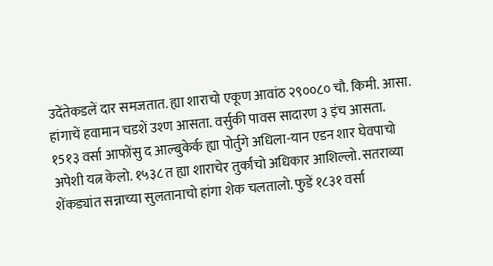उदेंतेकडलें दार समजतात. ह्या शाराचो एकूण आवांठ २९००८० चौ. किमी. आसा. हांगाचें हवामान चडशें उश्ण आसता. वर्सुकी पावस सादारण ३ इंच आसता.
१5१३ वर्सा आफोंसु द आल्बुकेर्क ह्या पोर्तुगे अधिला-यान एडन शार घेवपाचो अपेशी यत्न केलो. १५३८ त ह्या शाराचेर तुर्कांचो अधिकार आशिल्लो. सतराव्या शेंकड्यांत सन्नाच्या सुलतानाचो हांगा शेक चलतालो. फुडें १८३१ वर्सा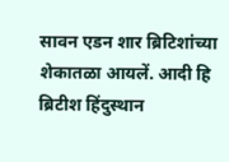सावन एडन शार ब्रिटिशांच्या शेकातळा आयलें. आदी हि ब्रिटीश हिंदुस्थान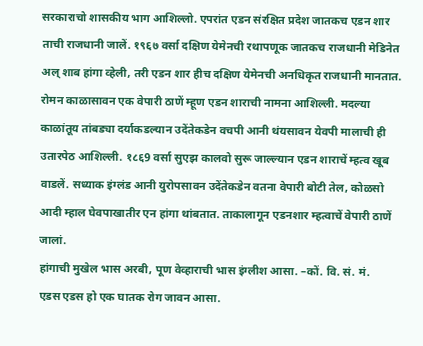सरकाराचो शासकीय भाग आशिल्लो. एपरांत एडन संरक्षित प्रदेश जातकच एडन शार ताची राजधानी जालें. १९६७ वर्सा दक्षिण येमेनची रथापणूक जातकच राजधानी मेडिनेत अल् शाब हांगा व्हेली, तरी एडन शार हीच दक्षिण येमेनची अनधिकृत राजधानी मानतात.
रोमन काळासावन एक वेपारी ठाणें म्हूण एडन शाराची नामना आशिल्ली. मदल्या काळांतूय तांबड्या दर्याकडल्यान उदेंतेकडेन वचपी आनी थंयसावन येवपी मालाची ही उतारपेठ आशिल्ली. १८६9 वर्सा सुएझ कालवो सुरू जाल्ल्यान एडन शाराचें म्हत्व खूब वाडलें. सध्याक इंग्लंड आनी युरोपसावन उदेंतेकडेन वतना वेपारी बोटी तेल, कोळसो आदी म्हाल घेवपाखातीर एन हांगा थांबतात. ताकालागून एडनशार म्हत्वाचें वेपारी ठाणें जालां.
हांगाची मुखेल भास अरबी, पूण वेव्हाराची भास इंग्लीश आसा. –कों. वि. सं. मं.
एडस एडस हो एक घातक रोग जावन आसा.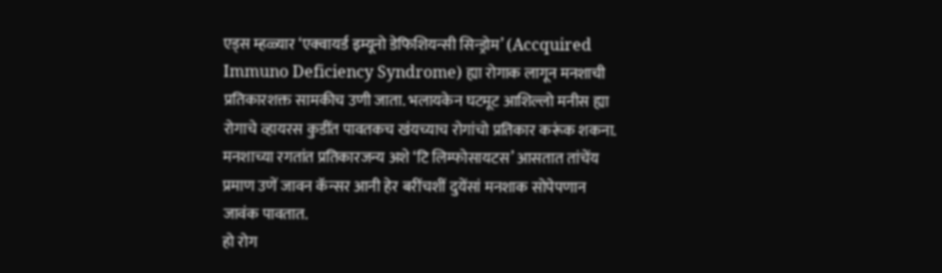एड्स म्हळ्यार ‘एक्वायर्ड इम्यूनो डेफिशियन्सी सिन्ड्रोम’ (Accquired Immuno Deficiency Syndrome) ह्या रोगाक लागून मनशाची प्रतिकारशक्त सामकीच उणी जाता. भलायकेन घटमूट आशिल्लो मनीस ह्या रोगाचे व्हायरस कुडींत पावतकच खंयच्याच रोगांचो प्रतिकार करूंक शकना. मनशाच्या रगतांत प्रतिकारजन्य अशे ‘टि लिम्फोसायटस’ आसतात तांचेंय प्रमाण उणें जावन कॅन्सर आनी हेर बरींचशीं दुयेंसां मनशाक सोपेपणान जावंक पावतात.
हो रोग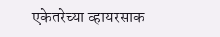एकेतरेच्या व्हायरसाक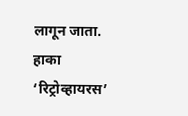लागून जाता. हाका ‘रिट्रोव्हायरस’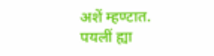अशें म्हण्टात. पयलीं ह्या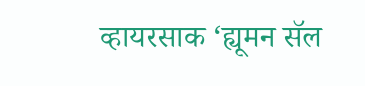व्हायरसाक ‘ह्यूमन सॅल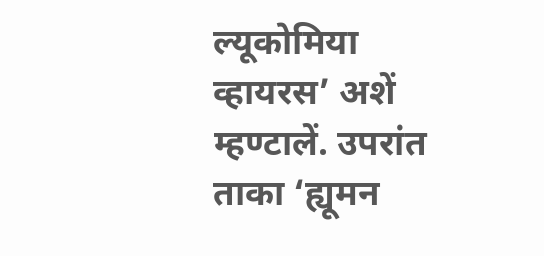ल्यूकोमिया व्हायरस’ अशें म्हण्टालें. उपरांत ताका ‘ह्यूमन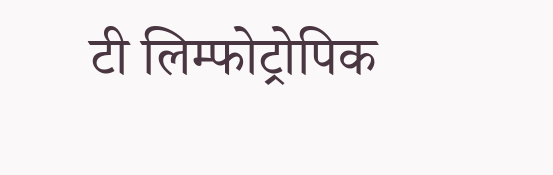टी लिम्फोट्रोपिक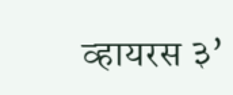व्हायरस ३’